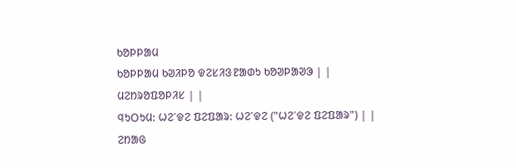ᱠᱚᱞᱞᱟᱢ
ᱠᱚᱞᱞᱟᱢ ᱠᱣᱤᱞᱚ ᱫᱮᱥᱤᱝᱱᱟᱰᱩ ᱠᱚᱣᱞᱟᱣᱳ | |
ᱢᱮᱴᱨᱚᱯᱚᱞᱤᱥ | |
ᱧᱩᱛᱩᱢ: ᱦᱮᱸᱫᱮ ᱯᱮᱯᱟᱨ: ᱦᱮᱸᱫᱮ ("ᱦᱮᱸᱫᱮ ᱯᱮᱯᱟᱨ") | |
ᱮᱴᱟᱜ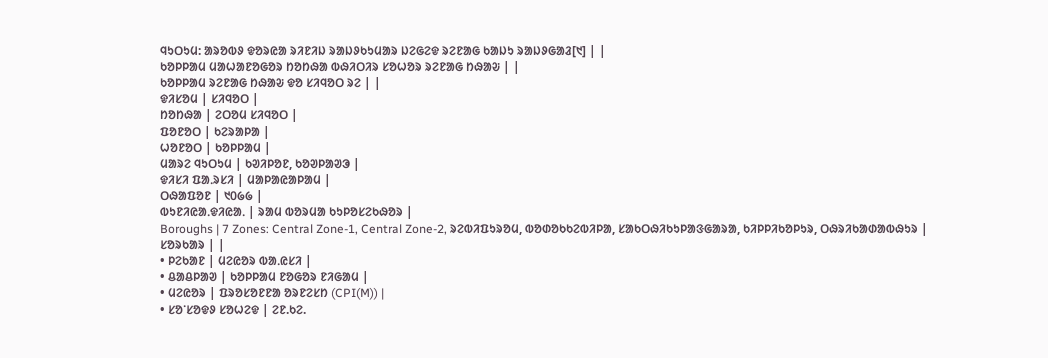ᱧᱩᱛᱩᱢ: ᱟᱨᱚᱵᱽ ᱫᱚᱨᱭᱟ ᱨᱤᱱᱤᱡ ᱨᱟᱡᱽᱠᱩᱢᱟᱨ ᱡᱮᱜᱮᱫ ᱨᱮᱱᱟᱜ ᱠᱟᱡᱩ ᱨᱟᱡᱽᱜᱟᱲ[᱑] | |
ᱠᱚᱞᱞᱟᱢ ᱢᱟᱦᱟᱱᱚᱜᱚᱨ ᱴᱚᱴᱷᱟ ᱵᱷᱤᱛᱤᱨ ᱥᱚᱦᱚᱨ ᱨᱮᱱᱟᱜ ᱴᱷᱟᱶ | |
ᱠᱚᱞᱞᱟᱢ ᱨᱮᱱᱟᱜ ᱴᱷᱟᱶ ᱫᱚ ᱥᱤᱧᱚᱛ ᱨᱮ | |
ᱫᱤᱥᱚᱢ | ᱥᱤᱧᱚᱛ |
ᱴᱚᱴᱷᱟ | ᱮᱛᱚᱢ ᱥᱤᱧᱚᱛ |
ᱯᱚᱱᱚᱛ | ᱠᱮᱨᱟᱞᱟ |
ᱦᱚᱱᱚᱛ | ᱠᱚᱞᱞᱟᱢ |
ᱢᱟᱨᱮ ᱧᱩᱛᱩᱢ | ᱠᱣᱤᱞᱚᱱ, ᱠᱚᱣᱞᱟᱣᱳ |
ᱫᱤᱥᱤ ᱯᱟᱹᱨᱥᱤ | ᱢᱟᱞᱟᱭᱟᱞᱟᱢ |
ᱛᱷᱟᱯᱚᱱ | ᱑᱐᱙᱙ |
ᱵᱩᱱᱤᱭᱟᱹᱫᱤᱭᱟᱹ | ᱨᱟᱢ ᱵᱚᱨᱢᱟ ᱠᱩᱞᱚᱥᱮᱠᱷᱚᱨ |
Boroughs | 7 Zones: Central Zone-1, Central Zone-2, ᱨᱮᱵᱤᱯᱩᱨᱚᱢ, ᱵᱚᱰᱚᱠᱠᱮᱵᱤᱞᱟ, ᱥᱟᱠᱛᱷᱤᱠᱩᱞᱟᱝᱜᱟᱨᱟ, ᱠᱤᱞᱞᱤᱠᱚᱞᱩᱨ, ᱛᱷᱨᱤᱠᱟᱰᱟᱵᱷᱩᱨ |
ᱥᱚᱨᱠᱟᱨ | |
• ᱞᱮᱠᱟᱱ | ᱢᱮᱭᱚᱨ ᱵᱟᱹᱭᱥᱤ |
• ᱪᱟᱪᱞᱟᱣ | ᱠᱚᱞᱞᱟᱢ ᱱᱚᱜᱚᱨ ᱱᱤᱜᱟᱢ |
• ᱢᱮᱭᱚᱨ | ᱯᱨᱚᱥᱚᱱᱱᱟ ᱚᱨᱱᱮᱥᱴ (CPI(M)) |
• ᱥᱚᱸᱥᱚᱫᱽ ᱥᱚᱦᱮᱫ | ᱮᱱ.ᱠᱮ.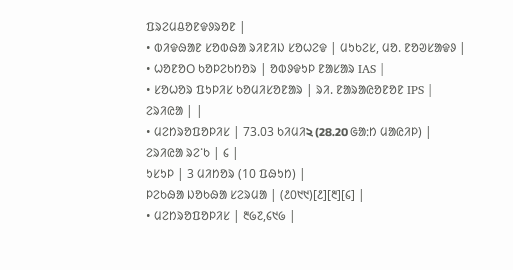ᱯᱨᱮᱢᱪᱚᱱᱫᱽᱨᱚᱱ |
• ᱵᱤᱫᱷᱟᱱ ᱥᱚᱵᱷᱟ ᱨᱤᱱᱤᱡ ᱥᱚᱦᱮᱫ | ᱢᱩᱠᱮᱥ, ᱢᱚ. ᱱᱚᱣᱥᱟᱫᱽ |
• ᱦᱚᱱᱚᱛ ᱠᱚᱞᱮᱠᱴᱚᱨ | ᱚᱵᱽᱫᱩᱞ ᱱᱟᱥᱟᱨ IAS |
• ᱥᱚᱦᱚᱨ ᱯᱩᱞᱤᱥ ᱠᱚᱢᱤᱥᱚᱱᱟᱨ | ᱨᱤ. ᱱᱟᱨᱟᱭᱚᱱᱚᱱ IPS |
ᱮᱨᱤᱭᱟ | |
• ᱢᱮᱴᱨᱚᱯᱚᱞᱤᱥ | 73.03 ᱠᱤᱢᱤ২ (28.20 ᱜᱟᱺᱴ ᱢᱟᱭᱤᱞ) |
ᱮᱨᱤᱭᱟ ᱨᱮᱸᱠ | ᱔ |
ᱩᱥᱩᱞ | 3 ᱢᱤᱴᱚᱨ (10 ᱯᱷᱩᱴ) |
ᱞᱮᱠᱷᱟ ᱡᱚᱠᱷᱟ ᱥᱮᱨᱢᱟ | (᱒᱐᱑᱑)[᱒][᱓][᱔] |
• ᱢᱮᱴᱨᱚᱯᱚᱞᱤᱥ | ᱓᱙᱗,᱔᱑᱙ |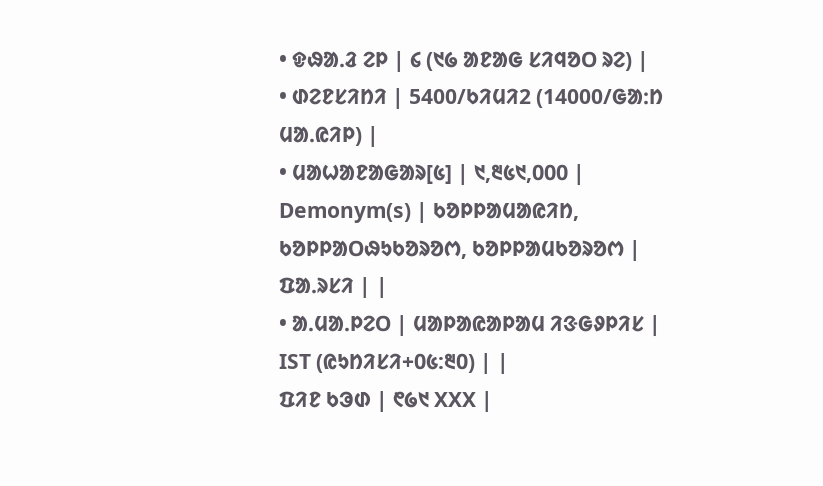• ᱫᱷᱟᱹᱲ ᱮᱞ | ᱔ (᱑᱙ ᱟᱱᱟᱜ ᱥᱤᱧᱚᱛ ᱨᱮ) |
• ᱰᱮᱱᱥᱤᱴᱤ | 5400/ᱠᱤᱢᱤ2 (14000/ᱜᱟᱺᱴ ᱢᱟᱹᱭᱤᱞ) |
• ᱢᱟᱦᱟᱱᱟᱜᱟᱨ[᱕] | ᱑,᱓᱕᱑,᱐᱐᱐ |
Demonym(s) | ᱠᱚᱞᱞᱟᱢᱟᱭᱤᱴ, ᱠᱚᱞᱞᱟᱛᱷᱩᱠᱚᱨᱚᱬ, ᱠᱚᱞᱞᱟᱢᱠᱚᱨᱚᱬ |
ᱯᱟᱹᱨᱥᱤ | |
• ᱟᱹᱢᱟᱹᱞᱮᱛ | ᱢᱟᱞᱟᱭᱟᱞᱟᱢ ᱤᱝᱜᱽᱞᱤᱥ |
IST (ᱭᱩᱴᱤᱥᱤ+᱐᱕:᱓᱐) | |
ᱯᱤᱱ ᱠᱳᱰ | ᱖᱙᱑ XXX |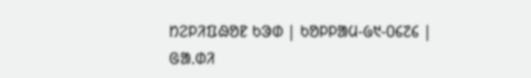ᱴᱮᱞᱤᱯᱷᱚᱱ ᱠᱳᱰ | ᱠᱚᱞᱞᱟᱢ-᱙᱑-᱐᱔᱗᱔ |
ᱜᱟᱹᱰᱤ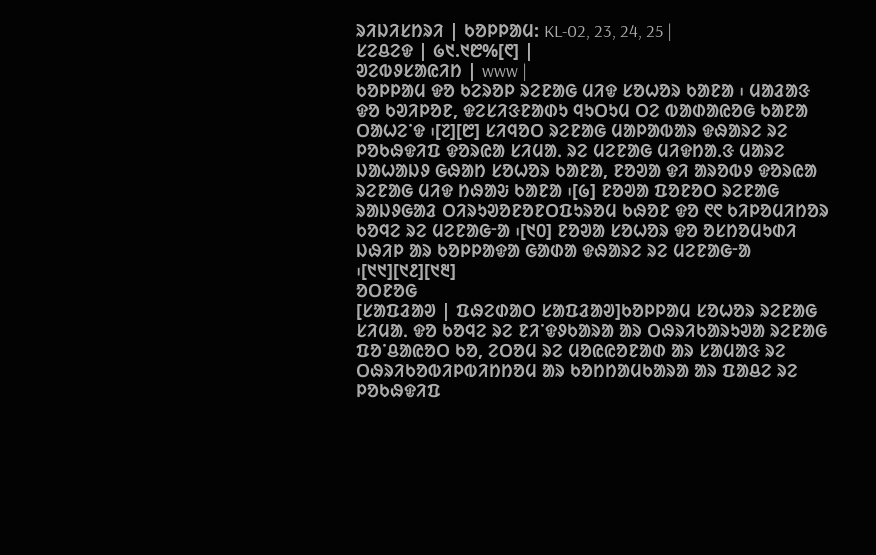ᱨᱤᱡᱤᱥᱴᱨᱤ | ᱠᱚᱞᱞᱟᱢ: KL-02, 23, 24, 25 |
ᱥᱮᱪᱮᱫ | ᱙᱑.᱑᱘%[᱖] |
ᱣᱮᱵᱽᱥᱟᱭᱤᱴ | www |
ᱠᱚᱞᱞᱟᱢ ᱫᱚ ᱠᱮᱨᱚᱞ ᱨᱮᱱᱟᱜ ᱢᱤᱫ ᱥᱚᱦᱚᱨ ᱠᱟᱱᱟ ᱾ ᱢᱟᱲᱟᱝ ᱫᱚ ᱠᱣᱤᱞᱚᱱ, ᱫᱮᱥᱤᱝᱱᱟᱰᱩ ᱧᱩᱛᱩᱢ ᱛᱮ ᱵᱟᱰᱟᱭᱚᱜ ᱠᱟᱱᱟ ᱛᱟᱦᱮᱸᱫ ᱾[᱗][᱘] ᱥᱤᱧᱚᱛ ᱨᱮᱱᱟᱜ ᱢᱟᱞᱟᱵᱟᱨ ᱫᱷᱟᱨᱮ ᱨᱮ ᱞᱚᱠᱷᱫᱤᱯ ᱫᱚᱨᱭᱟ ᱥᱤᱢᱟᱹ ᱨᱮ ᱢᱮᱱᱟᱜ ᱢᱤᱫᱴᱟᱹᱝ ᱢᱟᱨᱮ ᱡᱟᱦᱟᱡᱽ ᱜᱷᱟᱴ ᱥᱚᱦᱚᱨ ᱠᱟᱱᱟ, ᱱᱚᱣᱟ ᱫᱤ ᱟᱨᱚᱵᱽ ᱫᱚᱨᱭᱟ ᱨᱮᱱᱟᱜ ᱢᱤᱫ ᱴᱷᱟᱶ ᱠᱟᱱᱟ ᱾[᱙] ᱱᱚᱣᱟ ᱯᱚᱱᱚᱛ ᱨᱮᱱᱟᱜ ᱨᱟᱡᱽᱜᱟᱲ ᱛᱤᱨᱩᱣᱚᱱᱚᱱᱛᱯᱩᱨᱚᱢ ᱠᱷᱚᱱ ᱫᱚ ᱖᱖ ᱠᱤᱞᱚᱢᱤᱴᱚᱨ ᱠᱚᱧᱮ ᱨᱮ ᱢᱮᱱᱟᱜᱼᱟ ᱾[᱑᱐] ᱱᱚᱣᱟ ᱥᱚᱦᱚᱨ ᱫᱚ ᱚᱥᱴᱚᱢᱩᱰᱤ ᱡᱷᱤᱞ ᱟᱨ ᱠᱚᱞᱞᱟᱫᱟ ᱜᱟᱰᱟ ᱫᱷᱟᱨᱮ ᱨᱮ ᱢᱮᱱᱟᱜᱼᱟ ᱾[᱑᱑][᱑᱒][᱑᱓]
ᱚᱛᱱᱚᱜ
[ᱥᱟᱯᱲᱟᱣ | ᱯᱷᱮᱰᱟᱛ ᱥᱟᱯᱲᱟᱣ]ᱠᱚᱞᱞᱟᱢ ᱥᱚᱦᱚᱨ ᱨᱮᱱᱟᱜ ᱥᱤᱢᱟᱹ ᱫᱚ ᱠᱚᱧᱮ ᱨᱮ ᱱᱤᱸᱫᱽᱠᱟᱨᱟ ᱟᱨ ᱛᱷᱨᱤᱠᱟᱨᱩᱣᱟ ᱨᱮᱱᱟᱜ ᱯᱚᱸᱪᱟᱭᱚᱛ ᱠᱚ, ᱮᱛᱚᱢ ᱨᱮ ᱢᱚᱭᱭᱚᱱᱟᱰ ᱟᱨ ᱥᱟᱢᱟᱝ ᱨᱮ ᱛᱷᱨᱤᱠᱚᱵᱤᱞᱵᱤᱴᱴᱚᱢ ᱟᱨ ᱠᱚᱴᱴᱟᱢᱠᱟᱨᱟ ᱟᱨ ᱯᱟᱪᱮ ᱨᱮ ᱞᱚᱠᱷᱫᱤᱯ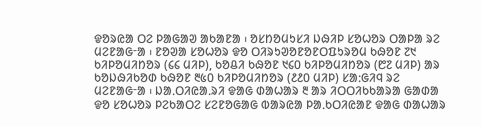ᱫᱚᱨᱭᱟ ᱛᱮ ᱞᱟᱜᱟᱣ ᱟᱠᱟᱱᱟ ᱾ ᱚᱥᱴᱚᱢᱩᱥᱤ ᱡᱷᱤᱞ ᱥᱚᱦᱚᱨ ᱛᱟᱞᱟ ᱨᱮ ᱢᱮᱱᱟᱜᱼᱟ ᱾ ᱱᱚᱣᱟ ᱥᱚᱦᱚᱨ ᱫᱚ ᱛᱤᱨᱩᱣᱚᱱᱚᱱᱛᱯᱩᱨᱚᱢ ᱠᱷᱚᱱ ᱗᱑ ᱠᱤᱞᱚᱢᱤᱴᱚᱨ (᱔᱔ ᱢᱤᱞ), ᱠᱚᱪᱤ ᱠᱷᱚᱱ ᱑᱔᱐ ᱠᱤᱞᱚᱢᱤᱴᱚᱨ (᱘᱗ ᱢᱤᱞ) ᱟᱨ ᱠᱚᱡᱷᱤᱠᱚᱰ ᱠᱷᱚᱱ ᱓᱕᱐ ᱠᱤᱞᱚᱢᱤᱴᱚᱨ (᱒᱒᱐ ᱢᱤᱞ) ᱥᱟᱺᱜᱤᱧ ᱨᱮ ᱢᱮᱱᱟᱜᱼᱟ ᱾ ᱡᱟᱹᱛᱤᱭᱟᱹᱨᱤ ᱫᱟᱜ ᱰᱟᱦᱟᱨ ᱓ ᱟᱨ ᱤᱛᱛᱤᱠᱠᱟᱨᱟ ᱜᱟᱰᱟ ᱫᱚ ᱥᱚᱦᱚᱨ ᱞᱮᱠᱟᱛᱮ ᱥᱮᱱᱚᱜᱟᱜ ᱵᱟᱨᱭᱟ ᱞᱟᱹᱠᱛᱤᱭᱟᱱ ᱫᱟᱜ ᱰᱟᱦᱟᱨ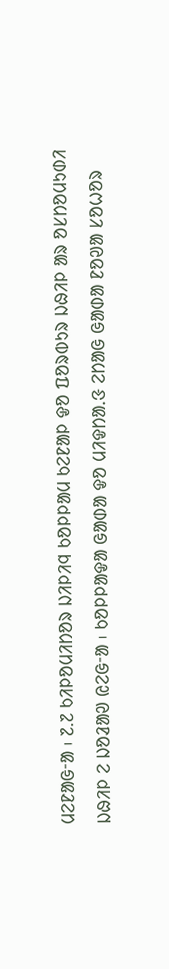ᱢᱮᱱᱟᱜᱼᱟ ᱾ ᱗.᱗ ᱠᱤᱞᱚᱢᱤᱴᱚᱨ ᱡᱤᱞᱤᱧ ᱠᱚᱞᱞᱟᱢ ᱠᱮᱱᱟᱞ ᱫᱚ ᱯᱚᱨᱵᱩᱨ ᱡᱷᱤᱞ ᱟᱨ ᱚᱥᱴᱚᱢᱩᱰᱤ ᱡᱷᱤᱞ ᱮ ᱡᱚᱲᱟᱣ ᱭᱮᱜᱼᱟ ᱾ ᱠᱚᱞᱞᱟᱫᱟ ᱜᱟᱰᱟ ᱫᱚ ᱢᱤᱫᱴᱟᱹᱝ ᱮᱴᱟᱜ ᱜᱟᱰᱟ ᱱᱚᱣᱟ ᱥᱚᱦᱚᱨ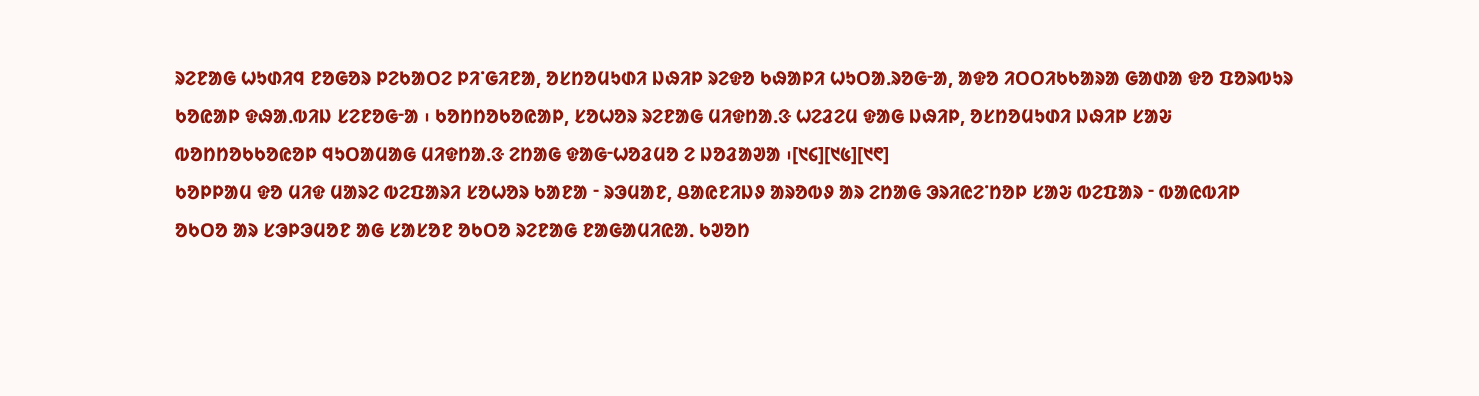ᱨᱮᱱᱟᱜ ᱦᱩᱰᱤᱧ ᱱᱚᱜᱚᱨ ᱞᱮᱠᱟᱛᱮ ᱞᱤᱸᱜᱤᱱᱟ, ᱚᱥᱴᱚᱢᱩᱰᱤ ᱡᱷᱤᱞ ᱨᱮᱫᱚ ᱠᱷᱟᱞᱤ ᱦᱩᱛᱟᱹᱨᱚᱜᱼᱟ, ᱟᱫᱚ ᱤᱛᱛᱤᱠᱠᱟᱨᱟ ᱜᱟᱰᱟ ᱫᱚ ᱯᱚᱨᱵᱩᱨ ᱠᱚᱭᱟᱞ ᱫᱷᱟᱹᱵᱤᱡ ᱥᱮᱱᱚᱜᱼᱟ ᱾ ᱠᱚᱴᱴᱚᱠᱚᱭᱟᱞ, ᱥᱚᱦᱚᱨ ᱨᱮᱱᱟᱜ ᱢᱤᱫᱴᱟᱹᱝ ᱦᱮᱲᱮᱢ ᱫᱟᱜ ᱡᱷᱤᱞ, ᱚᱥᱴᱚᱢᱩᱰᱤ ᱡᱷᱤᱞ ᱥᱟᱶ ᱵᱚᱴᱴᱚᱠᱠᱚᱭᱚᱞ ᱧᱩᱛᱟᱢᱟᱜ ᱢᱤᱫᱴᱟᱹᱝ ᱮᱴᱟᱜ ᱫᱟᱜᱼᱦᱚᱲᱢᱚ ᱮ ᱡᱚᱲᱟᱣᱟ ᱾[᱑᱔][᱑᱕][᱑᱖]
ᱠᱚᱞᱞᱟᱢ ᱫᱚ ᱢᱤᱫ ᱢᱟᱨᱮ ᱵᱮᱯᱟᱨᱤ ᱥᱚᱦᱚᱨ ᱠᱟᱱᱟ ᱼ ᱨᱳᱢᱟᱱ, ᱪᱟᱭᱱᱤᱡᱽ ᱟᱨᱚᱵᱽ ᱟᱨ ᱮᱴᱟᱜ ᱳᱨᱤᱭᱮᱸᱴᱚᱞ ᱥᱟᱶ ᱵᱮᱯᱟᱨ ᱼ ᱵᱟᱭᱵᱤᱞ ᱚᱠᱛᱚ ᱟᱨ ᱥᱳᱞᱳᱢᱚᱱ ᱟᱜ ᱥᱟᱥᱚᱱ ᱚᱠᱛᱚ ᱨᱮᱱᱟᱜ ᱱᱟᱜᱟᱢᱤᱭᱟᱹ ᱠᱣᱚᱴ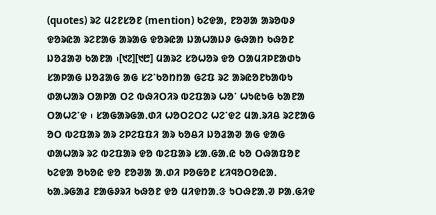(quotes) ᱨᱮ ᱢᱮᱱᱥᱚᱱ (mention) ᱠᱮᱫᱟ, ᱱᱚᱣᱟ ᱟᱨᱚᱵᱽ ᱫᱚᱨᱭᱟ ᱨᱮᱱᱟᱜ ᱟᱨᱟᱜ ᱫᱚᱨᱭᱟ ᱡᱟᱦᱟᱡᱽ ᱜᱷᱟᱴ ᱠᱷᱚᱱ ᱡᱚᱲᱟᱣ ᱠᱟᱱᱟ ᱾[᱑᱗][᱑᱘] ᱢᱟᱨᱮ ᱥᱚᱦᱚᱨ ᱫᱚ ᱛᱟᱢᱤᱞᱱᱟᱰᱩ ᱥᱟᱞᱟᱜ ᱡᱚᱲᱟᱜ ᱟᱜ ᱥᱮᱸᱠᱚᱴᱴᱟ ᱜᱮᱯ ᱨᱮ ᱟᱨᱭᱚᱱᱠᱟᱵᱩ ᱰᱟᱦᱟᱨ ᱛᱟᱞᱟ ᱛᱮ ᱵᱷᱤᱛᱤᱨ ᱵᱮᱯᱟᱨ ᱦᱚᱸ ᱦᱩᱭᱩᱜ ᱠᱟᱱᱟ ᱛᱟᱦᱮᱸᱫ ᱾ ᱥᱟᱜᱟᱨᱜᱟᱹᱰᱤ ᱦᱚᱛᱮᱛᱮ ᱦᱮᱸᱫᱮ ᱢᱟᱹᱨᱤᱪ ᱨᱮᱱᱟᱜ ᱚᱛ ᱵᱮᱯᱟᱨ ᱟᱨ ᱮᱞᱮᱯᱯᱤ ᱟᱨ ᱠᱚᱪᱤ ᱡᱚᱲᱟᱣ ᱟᱜ ᱫᱟᱜ ᱰᱟᱦᱟᱨ ᱨᱮ ᱵᱮᱯᱟᱨ ᱫᱚ ᱵᱮᱯᱟᱨ ᱥᱟᱹᱜᱟᱹᱭ ᱠᱚ ᱛᱷᱟᱯᱚᱱ ᱠᱮᱫᱟ ᱚᱠᱚᱭ ᱫᱚ ᱱᱚᱣᱟ ᱟᱹᱰᱤ ᱞᱚᱜᱚᱱ ᱥᱤᱧᱚᱛᱚᱭᱟᱹ ᱠᱟᱹᱨᱜᱟᱲ ᱱᱟᱜᱽᱨᱤ ᱠᱷᱚᱱ ᱫᱚ ᱢᱤᱫᱴᱟᱹᱝ ᱩᱛᱷᱱᱟᱹᱣ ᱞᱟᱹᱜᱤᱫ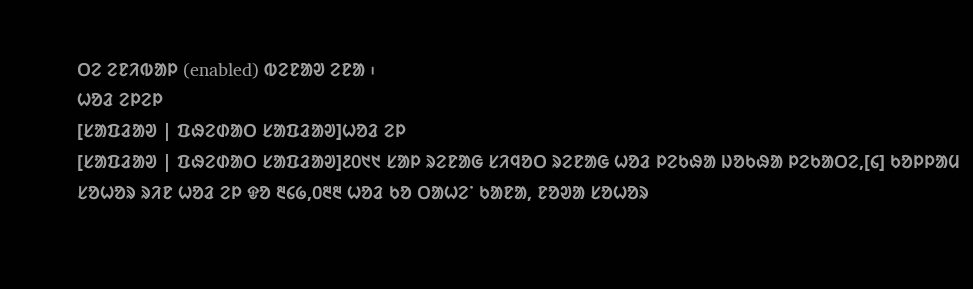ᱛᱮ ᱮᱱᱤᱵᱟᱞ (enabled) ᱵᱮᱱᱟᱣ ᱮᱱᱟ ᱾
ᱦᱚᱲ ᱮᱞᱮᱞ
[ᱥᱟᱯᱲᱟᱣ | ᱯᱷᱮᱰᱟᱛ ᱥᱟᱯᱲᱟᱣ]ᱦᱚᱲ ᱮᱞ
[ᱥᱟᱯᱲᱟᱣ | ᱯᱷᱮᱰᱟᱛ ᱥᱟᱯᱲᱟᱣ]᱒᱐᱑᱑ ᱥᱟᱞ ᱨᱮᱱᱟᱜ ᱥᱤᱧᱚᱛ ᱨᱮᱱᱟᱜ ᱦᱚᱲ ᱞᱮᱠᱷᱟ ᱡᱚᱠᱷᱟ ᱞᱮᱠᱟᱛᱮ,[᱔] ᱠᱚᱞᱞᱟᱢ ᱥᱚᱦᱚᱨ ᱨᱤᱱ ᱦᱚᱲ ᱮᱞ ᱫᱚ ᱓᱔᱙,᱐᱓᱓ ᱦᱚᱲ ᱠᱚ ᱛᱟᱦᱮᱸ ᱠᱟᱱᱟ, ᱱᱚᱣᱟ ᱥᱚᱦᱚᱨ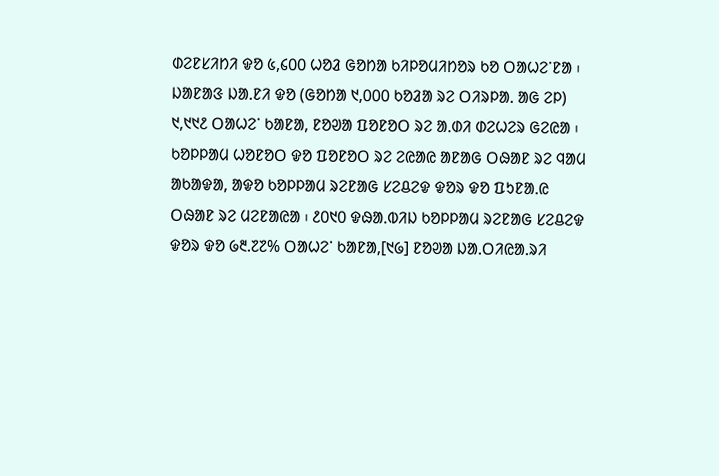ᱰᱮᱱᱥᱤᱴᱤ ᱫᱚ ᱕,᱔᱐᱐ ᱦᱚᱲ ᱜᱚᱴᱟ ᱠᱤᱞᱚᱢᱤᱴᱚᱨ ᱠᱚ ᱛᱟᱦᱮᱸᱱᱟ ᱾ ᱡᱟᱱᱟᱝ ᱡᱟᱹᱱᱤ ᱫᱚ (ᱜᱚᱴᱟ ᱑,᱐᱐᱐ ᱠᱚᱲᱟ ᱨᱮ ᱛᱤᱨᱞᱟᱹ ᱟᱜ ᱮᱞ) ᱑,᱑᱑᱒ ᱛᱟᱦᱮᱸ ᱠᱟᱱᱟ, ᱱᱚᱣᱟ ᱯᱚᱱᱚᱛ ᱨᱮ ᱟᱹᱰᱤ ᱰᱮᱦᱮᱨ ᱜᱮᱭᱟ ᱾ ᱠᱚᱞᱞᱟᱢ ᱦᱚᱱᱚᱛ ᱫᱚ ᱯᱚᱱᱚᱛ ᱨᱮ ᱮᱭᱟᱭ ᱟᱱᱟᱜ ᱛᱷᱟᱱ ᱨᱮ ᱧᱟᱢ ᱟᱠᱟᱫᱟ, ᱟᱫᱚ ᱠᱚᱞᱞᱟᱢ ᱨᱮᱱᱟᱜ ᱥᱮᱪᱮᱫ ᱫᱚᱨ ᱫᱚ ᱯᱩᱱᱟᱹᱭ ᱛᱷᱟᱱ ᱨᱮ ᱢᱮᱱᱟᱭᱟ ᱾ ᱒᱐᱑᱐ ᱫᱷᱟᱹᱵᱤᱡ ᱠᱚᱞᱞᱟᱢ ᱨᱮᱱᱟᱜ ᱥᱮᱪᱮᱫ ᱫᱚᱨ ᱫᱚ ᱙᱓.᱗᱗% ᱛᱟᱦᱮᱸ ᱠᱟᱱᱟ,[᱑᱙] ᱱᱚᱣᱟ ᱡᱟᱹᱛᱤᱭᱟᱹᱨᱤ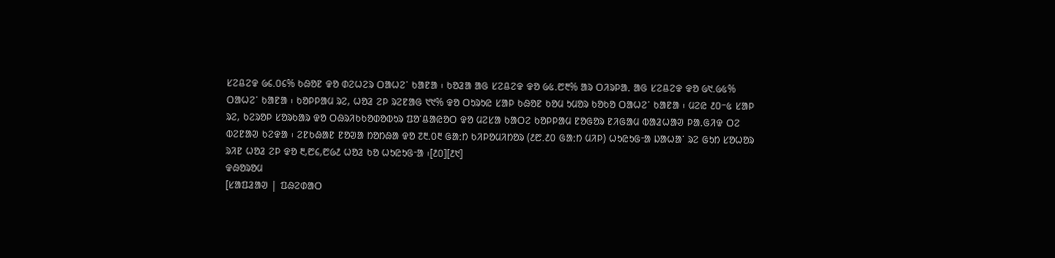ᱥᱮᱪᱮᱫ ᱙᱔.᱐᱔% ᱠᱷᱚᱱ ᱫᱚ ᱰᱮᱦᱮᱨ ᱛᱟᱦᱮᱸ ᱠᱟᱱᱟ ᱾ ᱠᱚᱲᱟ ᱟᱜ ᱥᱮᱪᱮᱫ ᱫᱚ ᱙᱕.᱘᱓% ᱟᱨ ᱛᱤᱨᱞᱟᱹ ᱟᱜ ᱥᱮᱪᱮᱫ ᱫᱚ ᱙᱑.᱙᱕% ᱛᱟᱦᱮᱸ ᱠᱟᱱᱟ ᱾ ᱠᱚᱞᱞᱟᱢ ᱨᱮ, ᱦᱚᱲ ᱮᱞ ᱨᱮᱱᱟᱜ ᱑᱑% ᱫᱚ ᱛᱩᱨᱩᱭ ᱥᱟᱞ ᱠᱷᱚᱱ ᱠᱚᱢ ᱩᱢᱚᱨ ᱠᱚᱠᱚ ᱛᱟᱦᱮᱸ ᱠᱟᱱᱟ ᱾ ᱢᱮᱭ ᱒᱐ᱻ᱕ ᱥᱟᱞ ᱨᱮ, ᱠᱮᱨᱚᱞ ᱥᱚᱨᱠᱟᱨ ᱫᱚ ᱛᱷᱨᱤᱠᱠᱚᱰᱚᱵᱩᱨ ᱯᱚᱸᱪᱟᱭᱚᱛ ᱫᱚ ᱢᱮᱥᱟ ᱠᱟᱛᱮ ᱠᱚᱞᱞᱟᱢ ᱱᱚᱜᱚᱨ ᱱᱤᱜᱟᱢ ᱵᱟᱲᱦᱟᱣ ᱞᱟᱹᱜᱤᱫ ᱛᱮ ᱵᱮᱱᱟᱣ ᱠᱮᱫᱟ ᱾ ᱮᱱᱠᱷᱟᱱ ᱱᱚᱣᱟ ᱴᱚᱴᱷᱟ ᱫᱚ ᱗᱓.᱐᱓ ᱜᱟᱺᱴ ᱠᱤᱞᱚᱢᱤᱴᱚᱨ (᱒᱘.᱒᱐ ᱜᱟᱺᱴ ᱢᱤᱞ) ᱦᱩᱭᱩᱜᱼᱟ ᱡᱟᱦᱟᱸ ᱨᱮ ᱜᱩᱴ ᱥᱚᱦᱚᱨ ᱨᱤᱱ ᱦᱚᱲ ᱮᱞ ᱫᱚ ᱓,᱘᱔,᱘᱙᱒ ᱦᱚᱲ ᱠᱚ ᱦᱩᱭᱩᱜᱼᱟ ᱾[᱒᱐][᱒᱑]
ᱫᱷᱚᱨᱚᱢ
[ᱥᱟᱯᱲᱟᱣ | ᱯᱷᱮᱰᱟᱛ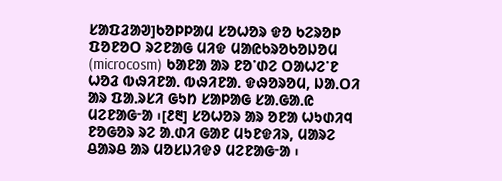ᱥᱟᱯᱲᱟᱣ]ᱠᱚᱞᱞᱟᱢ ᱥᱚᱦᱚᱨ ᱫᱚ ᱠᱮᱨᱚᱞ ᱯᱚᱱᱚᱛ ᱨᱮᱱᱟᱜ ᱢᱤᱫ ᱢᱟᱭᱠᱨᱚᱠᱚᱡᱚᱢ (microcosm) ᱠᱟᱱᱟ ᱟᱨ ᱱᱚᱸᱰᱮ ᱛᱟᱦᱮᱸᱱ ᱦᱚᱲ ᱵᱷᱤᱱᱟᱹ ᱵᱷᱤᱱᱟᱹ ᱫᱷᱚᱨᱚᱢ, ᱡᱟᱹᱛᱤ ᱟᱨ ᱯᱟᱹᱨᱥᱤ ᱜᱩᱴ ᱥᱟᱞᱟᱜ ᱥᱟᱹᱜᱟᱹᱭ ᱢᱮᱱᱟᱜᱼᱟ ᱾[᱒᱓] ᱥᱚᱦᱚᱨ ᱟᱨ ᱚᱱᱟ ᱦᱩᱰᱤᱧ ᱱᱚᱜᱚᱨ ᱨᱮ ᱟᱹᱰᱤ ᱜᱟᱱ ᱢᱩᱱᱫᱤᱨ, ᱢᱟᱨᱮ ᱪᱟᱨᱪ ᱟᱨ ᱢᱚᱥᱡᱤᱫᱽ ᱢᱮᱱᱟᱜᱼᱟ ᱾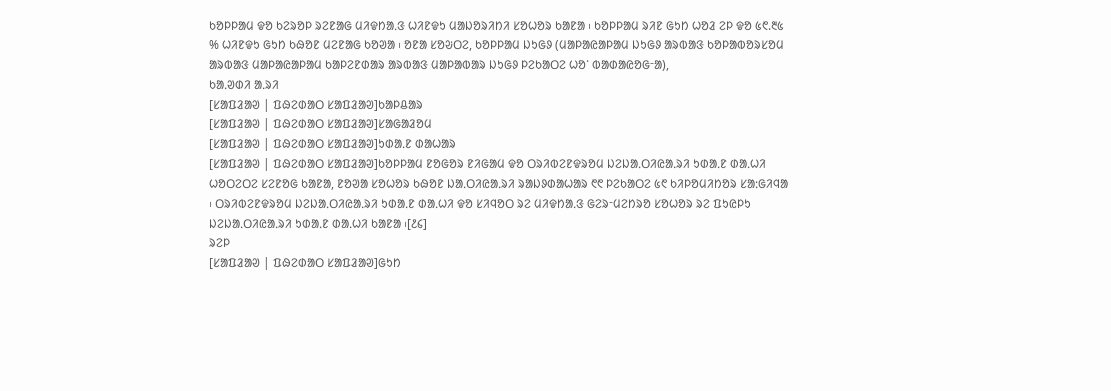ᱠᱚᱞᱞᱟᱢ ᱫᱚ ᱠᱮᱨᱚᱞ ᱨᱮᱱᱟᱜ ᱢᱤᱫᱴᱟᱹᱝ ᱦᱤᱱᱫᱩ ᱢᱟᱡᱚᱨᱤᱴᱤ ᱥᱚᱦᱚᱨ ᱠᱟᱱᱟ ᱾ ᱠᱚᱞᱞᱟᱢ ᱨᱤᱱ ᱜᱩᱴ ᱦᱚᱲ ᱮᱞ ᱫᱚ ᱕᱖.᱓᱕ % ᱦᱤᱱᱫᱩ ᱜᱩᱴ ᱠᱷᱚᱱ ᱢᱮᱱᱟᱜ ᱠᱚᱣᱟ ᱾ ᱚᱱᱟ ᱥᱚᱶᱛᱮ, ᱠᱚᱞᱞᱟᱢ ᱡᱩᱜᱽ (ᱢᱟᱞᱟᱭᱟᱞᱟᱢ ᱡᱩᱜᱽ ᱟᱨᱵᱟᱝ ᱠᱚᱞᱟᱵᱚᱨᱥᱚᱢ ᱟᱨᱵᱟᱝ ᱢᱟᱞᱟᱭᱟᱞᱟᱢ ᱠᱟᱞᱮᱱᱰᱟᱨ ᱟᱨᱵᱟᱝ ᱢᱟᱞᱟᱵᱟᱨ ᱡᱩᱜᱽ ᱞᱮᱠᱟᱛᱮ ᱦᱚᱸ ᱵᱟᱰᱟᱭᱚᱜᱼᱟ),
ᱠᱟᱹᱣᱰᱤ ᱟᱹᱨᱤ
[ᱥᱟᱯᱲᱟᱣ | ᱯᱷᱮᱰᱟᱛ ᱥᱟᱯᱲᱟᱣ]ᱠᱟᱞᱪᱟᱨ
[ᱥᱟᱯᱲᱟᱣ | ᱯᱷᱮᱰᱟᱛ ᱥᱟᱯᱲᱟᱣ]ᱥᱟᱜᱟᱲᱚᱢ
[ᱥᱟᱯᱲᱟᱣ | ᱯᱷᱮᱰᱟᱛ ᱥᱟᱯᱲᱟᱣ]ᱩᱰᱟᱹᱱ ᱰᱟᱦᱟᱨ
[ᱥᱟᱯᱲᱟᱣ | ᱯᱷᱮᱰᱟᱛ ᱥᱟᱯᱲᱟᱣ]ᱠᱚᱞᱞᱟᱢ ᱱᱚᱜᱚᱨ ᱱᱤᱜᱟᱢ ᱫᱚ ᱛᱨᱤᱵᱮᱱᱫᱨᱚᱢ ᱡᱮᱡᱟᱹᱛᱤᱭᱟᱹᱨᱤ ᱩᱰᱟᱹᱱ ᱰᱟᱹᱦᱤ ᱦᱚᱛᱮᱛᱮ ᱥᱮᱱᱚᱜ ᱠᱟᱱᱟ, ᱱᱚᱣᱟ ᱥᱚᱦᱚᱨ ᱠᱷᱚᱱ ᱡᱟᱹᱛᱤᱭᱟᱹᱨᱤ ᱨᱟᱡᱽᱰᱟᱦᱟᱨ ᱖᱖ ᱞᱮᱠᱟᱛᱮ ᱕᱖ ᱠᱤᱞᱚᱢᱤᱴᱚᱨ ᱥᱟᱺᱜᱤᱧᱟ ᱾ ᱛᱨᱤᱵᱮᱱᱫᱨᱚᱢ ᱡᱮᱡᱟᱹᱛᱤᱭᱟᱹᱨᱤ ᱩᱰᱟᱹᱱ ᱰᱟᱹᱦᱤ ᱫᱚ ᱥᱤᱧᱚᱛ ᱨᱮ ᱢᱤᱫᱴᱟᱹᱝ ᱜᱮᱨᱼᱢᱮᱴᱨᱚ ᱥᱚᱦᱚᱨ ᱨᱮ ᱯᱩᱭᱞᱩ ᱡᱮᱡᱟᱹᱛᱤᱭᱟᱹᱨᱤ ᱩᱰᱟᱹᱱ ᱰᱟᱹᱦᱤ ᱠᱟᱱᱟ ᱾[᱒᱔]
ᱨᱮᱞ
[ᱥᱟᱯᱲᱟᱣ | ᱯᱷᱮᱰᱟᱛ ᱥᱟᱯᱲᱟᱣ]ᱜᱩᱴ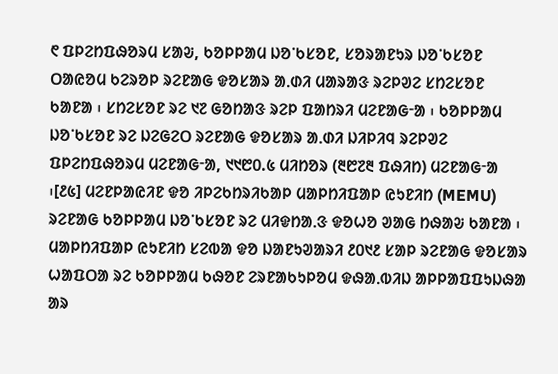᱖ ᱯᱞᱮᱴᱯᱷᱚᱨᱢ ᱥᱟᱶ, ᱠᱚᱞᱞᱟᱢ ᱡᱚᱸᱠᱥᱚᱱ, ᱥᱚᱨᱟᱱᱩᱨ ᱡᱚᱸᱠᱥᱚᱱ ᱛᱟᱭᱚᱢ ᱠᱮᱨᱚᱞ ᱨᱮᱱᱟᱜ ᱫᱚᱥᱟᱨ ᱟᱹᱰᱤ ᱢᱟᱨᱟᱝ ᱨᱮᱞᱣᱮ ᱥᱴᱮᱥᱚᱱ ᱠᱟᱱᱟ ᱾ ᱥᱴᱮᱥᱚᱱ ᱨᱮ ᱑᱗ ᱜᱚᱴᱟᱝ ᱨᱮᱞ ᱯᱟᱴᱨᱤ ᱢᱮᱱᱟᱜᱼᱟ ᱾ ᱠᱚᱞᱞᱟᱢ ᱡᱚᱸᱠᱥᱚᱱ ᱨᱮ ᱡᱮᱜᱮᱛ ᱨᱮᱱᱟᱜ ᱫᱚᱥᱟᱨ ᱟᱹᱰᱤ ᱡᱤᱞᱤᱧ ᱨᱮᱞᱣᱮ ᱯᱞᱮᱴᱯᱷᱚᱨᱢ ᱢᱮᱱᱟᱜᱼᱟ, ᱑᱑᱘᱐.᱕ ᱢᱤᱴᱚᱨ (᱓᱘᱗᱓ ᱯᱷᱤᱴ) ᱢᱮᱱᱟᱜᱼᱟ ᱾[᱒᱕] ᱢᱮᱱᱞᱟᱭᱤᱱ ᱫᱚ ᱤᱞᱮᱠᱴᱨᱤᱠᱟᱞ ᱢᱟᱞᱴᱤᱯᱟᱞ ᱭᱩᱱᱤᱴ (MEMU) ᱨᱮᱱᱟᱜ ᱠᱚᱞᱞᱟᱢ ᱡᱚᱸᱠᱥᱚᱱ ᱨᱮ ᱢᱤᱫᱴᱟᱹᱝ ᱫᱚᱦᱚ ᱣᱟᱜ ᱴᱷᱟᱶ ᱠᱟᱱᱟ ᱾ ᱢᱟᱞᱴᱤᱯᱟᱞ ᱭᱩᱱᱤᱴ ᱥᱮᱵᱟ ᱫᱚ ᱡᱟᱱᱩᱣᱟᱨᱤ ᱒᱐᱑᱒ ᱥᱟᱞ ᱨᱮᱱᱟᱜ ᱫᱚᱥᱟᱨ ᱦᱟᱯᱛᱟ ᱨᱮ ᱠᱚᱞᱞᱟᱢ ᱠᱷᱚᱱ ᱮᱨᱱᱟᱠᱩᱞᱚᱢ ᱫᱷᱟᱹᱵᱤᱡ ᱟᱞᱞᱟᱯᱯᱩᱡᱷᱟ ᱟᱨ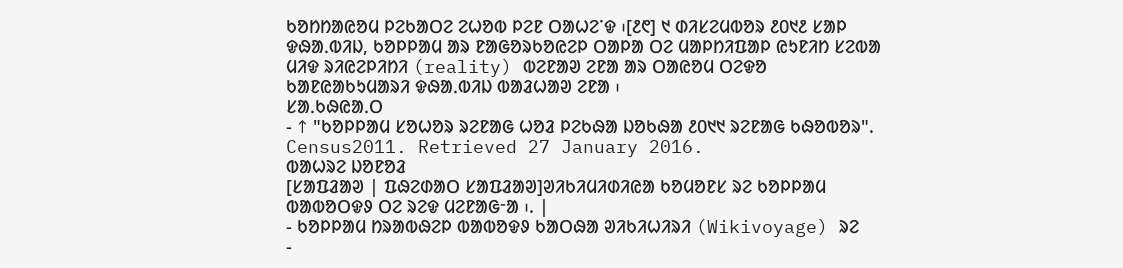ᱠᱚᱴᱴᱟᱭᱚᱢ ᱞᱮᱠᱟᱛᱮ ᱮᱦᱚᱵ ᱞᱮᱱ ᱛᱟᱦᱮᱸᱫ ᱾[᱒᱖] ᱑ ᱰᱤᱥᱮᱢᱵᱚᱨ ᱒᱐᱑᱒ ᱥᱟᱞ ᱫᱷᱟᱹᱵᱤᱡ, ᱠᱚᱞᱞᱟᱢ ᱟᱨ ᱱᱟᱜᱚᱨᱠᱚᱭᱮᱞ ᱛᱟᱞᱟ ᱛᱮ ᱢᱟᱞᱴᱤᱯᱟᱞ ᱭᱩᱱᱤᱴ ᱥᱮᱵᱟ ᱢᱤᱫ ᱨᱤᱭᱮᱞᱤᱴᱤ (reality) ᱵᱮᱱᱟᱣ ᱮᱱᱟ ᱟᱨ ᱛᱟᱭᱚᱢ ᱛᱮᱫᱚ ᱠᱟᱱᱭᱟᱠᱩᱢᱟᱨᱤ ᱫᱷᱟᱹᱵᱤᱡ ᱵᱟᱲᱦᱟᱣ ᱮᱱᱟ ᱾
ᱥᱟᱹᱠᱷᱭᱟᱹᱛ
- ↑ "ᱠᱚᱞᱞᱟᱢ ᱥᱚᱦᱚᱨ ᱨᱮᱱᱟᱜ ᱦᱚᱲ ᱞᱮᱠᱷᱟ ᱡᱚᱠᱷᱟ ᱒᱐᱑᱑ ᱨᱮᱱᱟᱜ ᱠᱷᱚᱵᱚᱨ". Census2011. Retrieved 27 January 2016.
ᱵᱟᱦᱨᱮ ᱡᱚᱱᱚᱲ
[ᱥᱟᱯᱲᱟᱣ | ᱯᱷᱮᱰᱟᱛ ᱥᱟᱯᱲᱟᱣ]ᱣᱤᱠᱤᱢᱤᱰᱤᱭᱟ ᱠᱚᱢᱚᱱᱥ ᱨᱮ ᱠᱚᱞᱞᱟᱢ ᱵᱟᱵᱚᱛᱫᱽ ᱛᱮ ᱨᱮᱫ ᱢᱮᱱᱟᱜᱼᱟ ᱾. |
- ᱠᱚᱞᱞᱟᱢ ᱴᱨᱟᱵᱷᱮᱞ ᱵᱟᱵᱚᱫᱽ ᱠᱟᱛᱷᱟ ᱣᱤᱠᱤᱦᱤᱨᱤ (Wikivoyage) ᱨᱮ
-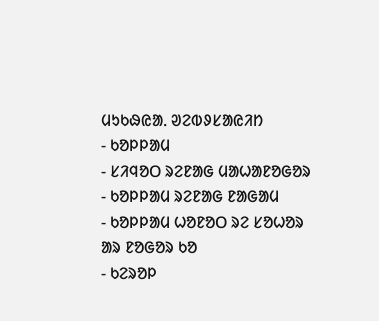ᱢᱩᱠᱷᱭᱟᱹ ᱣᱮᱵᱽᱥᱟᱭᱤᱴ
- ᱠᱚᱞᱞᱟᱢ
- ᱥᱤᱧᱚᱛ ᱨᱮᱱᱟᱜ ᱢᱟᱦᱟᱱᱚᱜᱚᱨ
- ᱠᱚᱞᱞᱟᱢ ᱨᱮᱱᱟᱜ ᱱᱟᱜᱟᱢ
- ᱠᱚᱞᱞᱟᱢ ᱦᱚᱱᱚᱛ ᱨᱮ ᱥᱚᱦᱚᱨ ᱟᱨ ᱱᱚᱜᱚᱨ ᱠᱚ
- ᱠᱮᱨᱚᱞ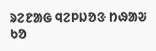ᱨᱮᱱᱟᱜ ᱧᱮᱞᱡᱚᱝ ᱴᱷᱟᱶ ᱠᱚ